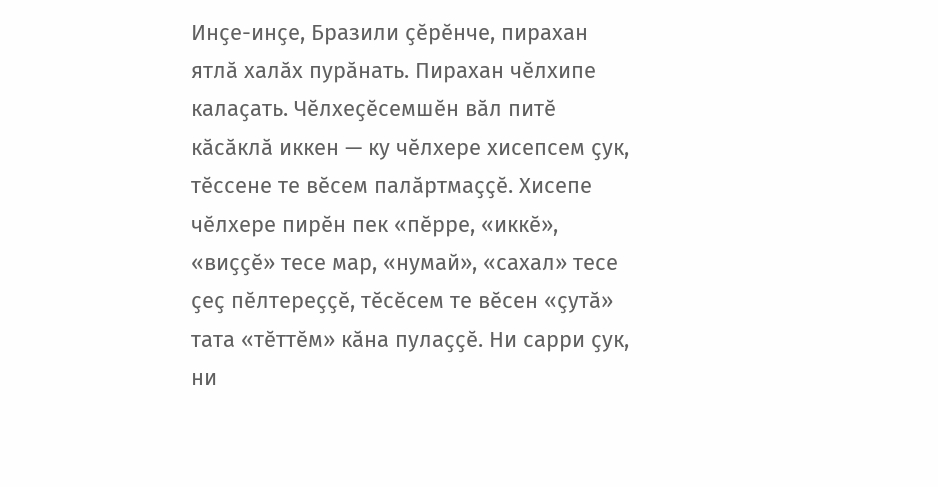Инҫе-инҫе, Бразили ҫӗрӗнче, пирахан ятлӑ халӑх пурӑнать. Пирахан чӗлхипе калаҫать. Чӗлхеҫӗсемшӗн вӑл питӗ кӑсӑклӑ иккен — ку чӗлхере хисепсем ҫук, тӗссене те вӗсем палӑртмаҫҫӗ. Хисепе чӗлхере пирӗн пек «пӗрре, «иккӗ», «виҫҫӗ» тесе мар, «нумай», «сахал» тесе ҫеҫ пӗлтереҫҫӗ, тӗсӗсем те вӗсен «ҫутӑ» тата «тӗттӗм» кӑна пулаҫҫӗ. Ни сарри ҫук, ни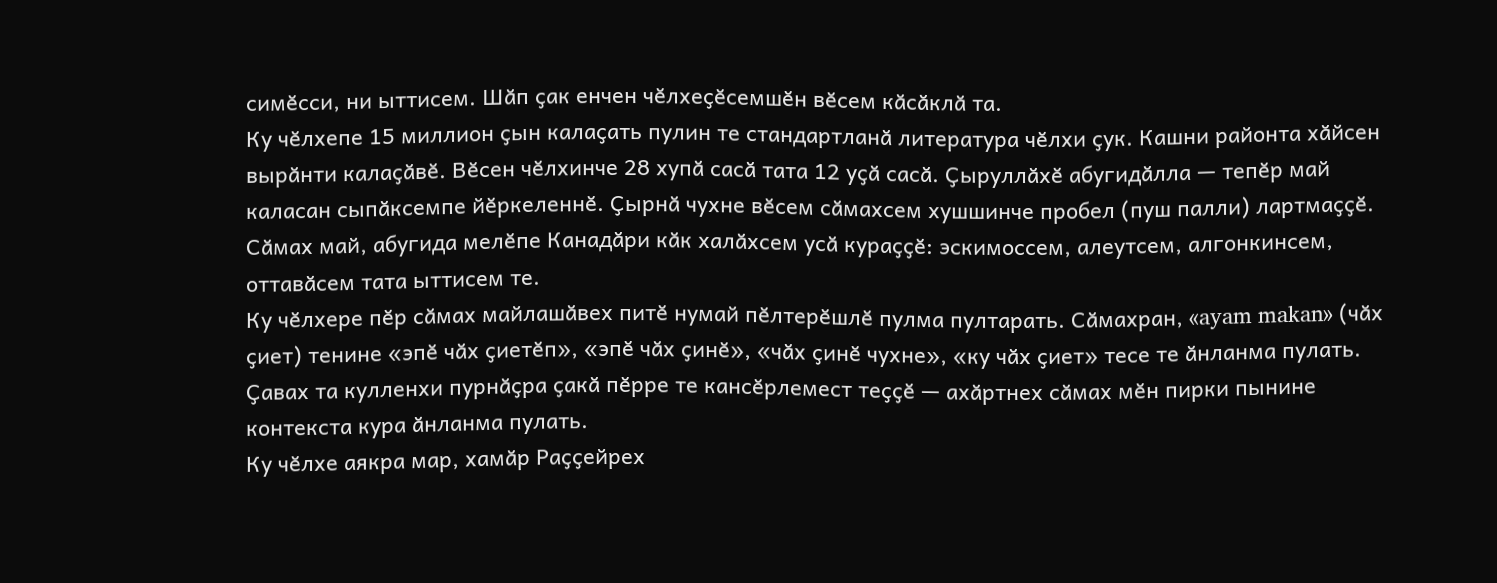симӗсси, ни ыттисем. Шӑп ҫак енчен чӗлхеҫӗсемшӗн вӗсем кӑсӑклӑ та.
Ку чӗлхепе 15 миллион ҫын калаҫать пулин те стандартланӑ литература чӗлхи ҫук. Кашни районта хӑйсен вырӑнти калаҫӑвӗ. Вӗсен чӗлхинче 28 хупӑ сасӑ тата 12 уҫӑ сасӑ. Ҫыруллӑхӗ абугидӑлла — тепӗр май каласан сыпӑксемпе йӗркеленнӗ. Ҫырнӑ чухне вӗсем сӑмахсем хушшинче пробел (пуш палли) лартмаҫҫӗ. Сӑмах май, абугида мелӗпе Канадӑри кӑк халӑхсем усӑ кураҫҫӗ: эскимоссем, алеутсем, алгонкинсем, оттавӑсем тата ыттисем те.
Ку чӗлхере пӗр сӑмах майлашӑвех питӗ нумай пӗлтерӗшлӗ пулма пултарать. Сӑмахран, «ayam makan» (чӑх ҫиет) тенине «эпӗ чӑх ҫиетӗп», «эпӗ чӑх ҫинӗ», «чӑх ҫинӗ чухне», «ку чӑх ҫиет» тесе те ӑнланма пулать. Ҫавах та кулленхи пурнӑҫра ҫакӑ пӗрре те кансӗрлемест теҫҫӗ — ахӑртнех сӑмах мӗн пирки пынине контекста кура ӑнланма пулать.
Ку чӗлхе аякра мар, хамӑр Раҫҫейрех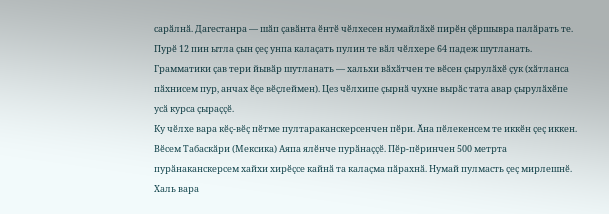сарӑлнӑ. Дагестанра — шӑп ҫавӑнта ӗнтӗ чӗлхесен нумайлӑхӗ пирӗн ҫӗршывра палӑрать те. Пурӗ 12 пин ытла ҫын ҫеҫ унпа калаҫать пулин те вӑл чӗлхере 64 падеж шутланать. Грамматики ҫав тери йывӑр шутланать — хальхи вӑхӑтчен те вӗсен ҫырулӑхӗ ҫук (хӑтланса пӑхнисем пур, анчах ӗҫе вӗҫлеймен). Цез чӗлхипе ҫырнӑ чухне вырӑс тата авар ҫырулӑхӗпе усӑ курса ҫыраҫҫӗ.
Ку чӗлхе вара кӗҫ-вӗҫ пӗтме пултараканскерсенчен пӗри. Ӑна пӗлекенсем те иккӗн ҫеҫ иккен. Вӗсем Табаскӑри (Мексика) Аяпа ялӗнче пурӑнаҫҫӗ. Пӗр-пӗринчен 500 метрта пурӑнаканскерсем хайхи хирӗҫсе кайнӑ та калаҫма пӑрахнӑ. Нумай пулмасть ҫеҫ мирлешнӗ. Халь вара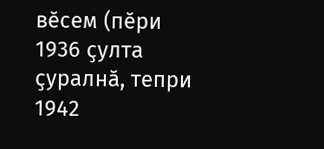вӗсем (пӗри 1936 ҫулта ҫуралнӑ, тепри 1942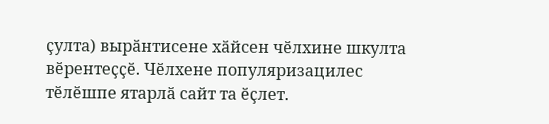ҫулта) вырӑнтисене хӑйсен чӗлхине шкулта вӗрентеҫҫӗ. Чӗлхене популяризацилес тӗлӗшпе ятарлӑ сайт та ӗҫлет.